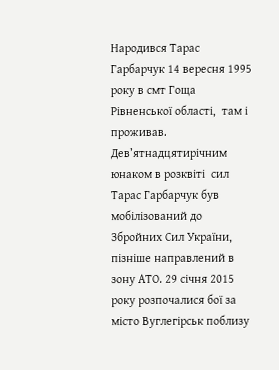Народився Тарас Гарбарчук 14 вересня 1995 року в смт Гоща Рівненської області,  там і проживав. Дев’ятнадцятирічним  юнаком в розквіті  сил Тарас Гарбарчук був мобілізований до Збройних Сил України, пізніше направлений в зону АТО. 29 січня 2015 року розпочалися бої за місто Вуглегірськ поблизу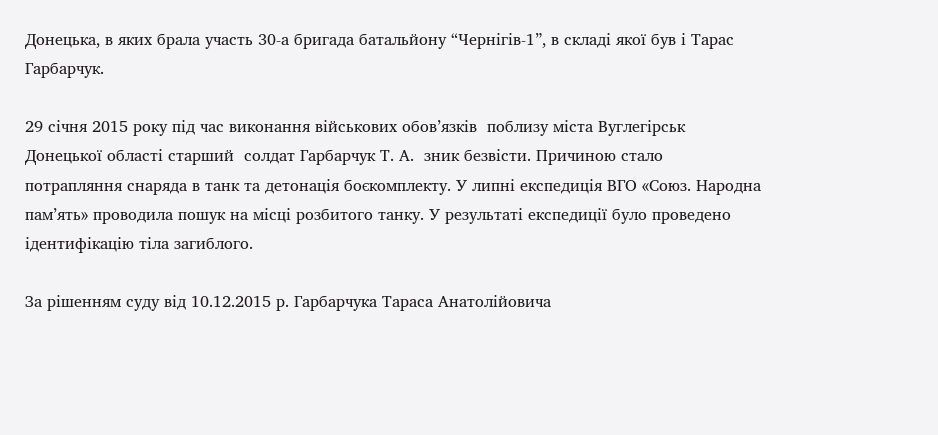Донецька, в яких брала участь 30-а бригада батальйону “Чернігів-1”, в складі якої був і Тарас Гарбарчук.

29 січня 2015 року під час виконання військових обов’язків  поблизу міста Вуглегірськ Донецької області старший  солдат Гарбарчук Т. А.  зник безвісти. Причиною стало потрапляння снаряда в танк та детонація боєкомплекту. У липні експедиція ВГО «Союз. Народна пам’ять» проводила пошук на місці розбитого танку. У результаті експедиції було проведено ідентифікацію тіла загиблого.

За рішенням суду від 10.12.2015 р. Гарбарчука Тараса Анатолійовича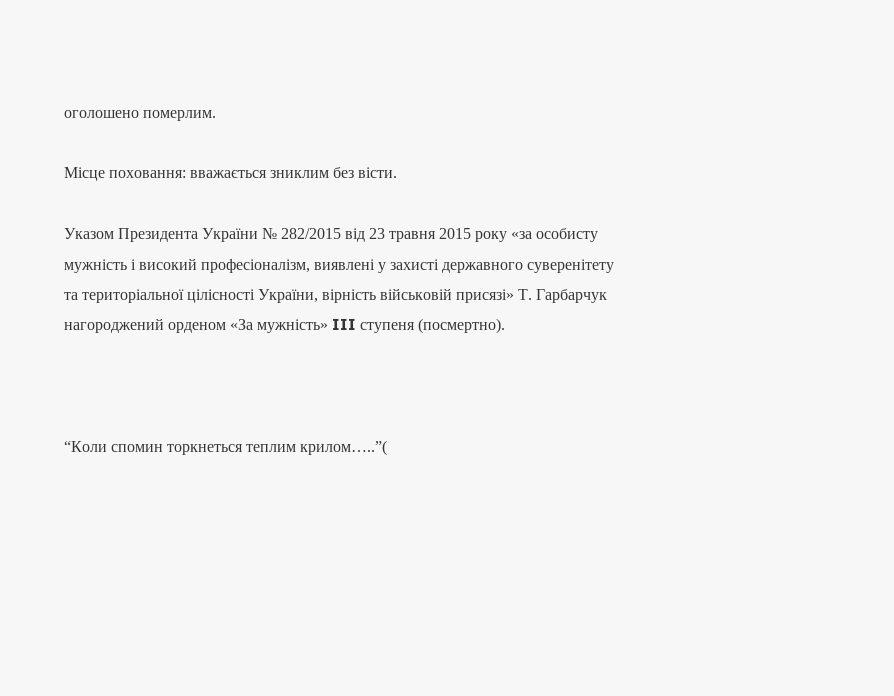оголошено померлим.

Місце поховання: вважається зниклим без вісти.

Указом Президента України № 282/2015 від 23 травня 2015 року «за особисту мужність і високий професіоналізм, виявлені у захисті державного суверенітету та територіальної цілісності України, вірність військовій присязі» Т. Гарбарчук нагороджений орденом «За мужність» III ступеня (посмертно).



“Коли спомин торкнеться теплим крилом…..”(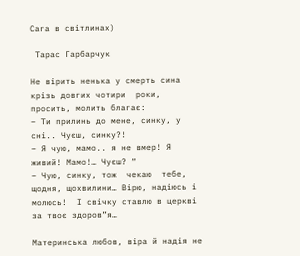Сага в світлинах)

 Тарас Гарбарчук

Не вірить ненька у смерть сина крізь довгих чотири  роки, просить, молить благає:
– Ти прилинь до мене, синку, у сні.. Чуєш, синку?!
– Я чую, мамо.. я не вмер! Я живий! Мамо!… Чуєш? “
– Чую, синку, тож  чекаю  тебе, щодня, щохвилини… Вірю, надіюсь і молюсь!  І свічку ставлю в церкві за твоє здоров”я…

Материнська любов, віра й надія не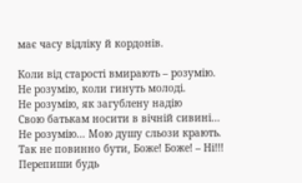має часу відліку й кордонів.

Коли від старості вмирають – розумію.
Не розумію, коли гинуть молоді.
Не розумію, як загублену надію
Свою батькам носити в вічній сивині…
Не розумію… Мою душу сльози крають.
Так не повинно бути, Боже! Боже! – Ні!!!
Перепиши будь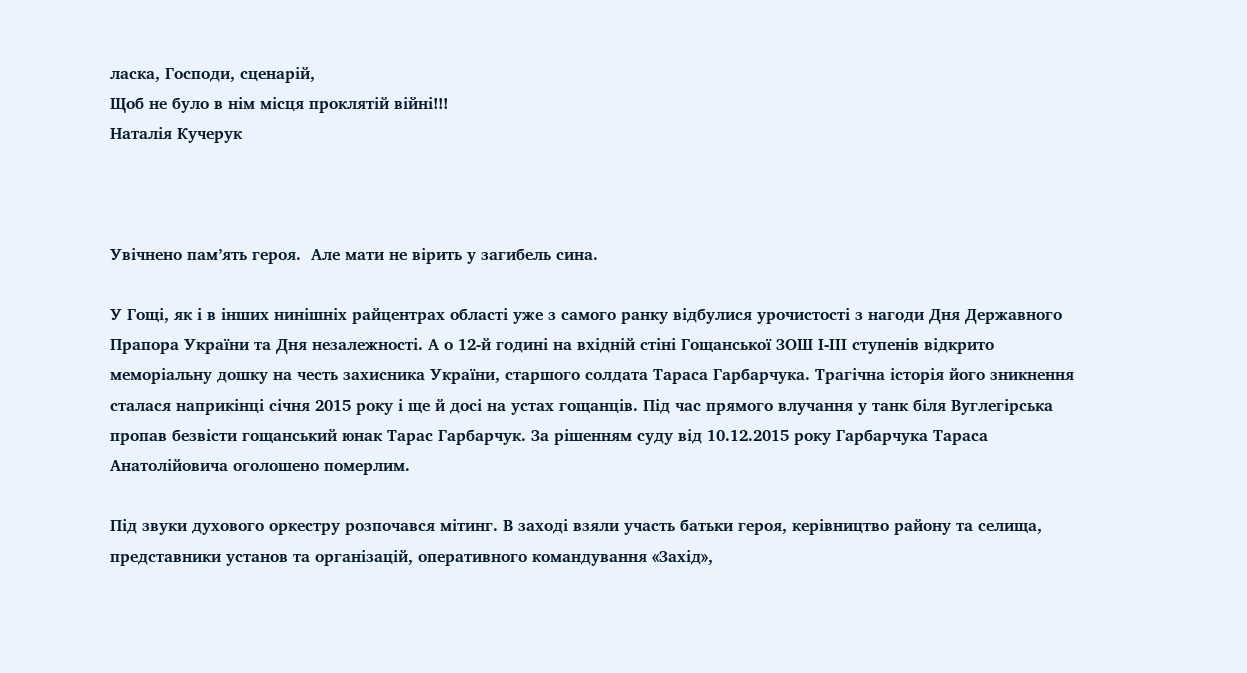ласка, Господи, сценарій,
Щоб не було в нім місця проклятій війні!!!
Наталія Кучерук



Увічнено пам’ять героя.  Але мати не вірить у загибель сина.

У Гощі, як і в інших нинішніх райцентрах області уже з самого ранку відбулися урочистості з нагоди Дня Державного Прапора України та Дня незалежності. А о 12-й годині на вхідній стіні Гощанської ЗОШ І-ІІІ ступенів відкрито меморіальну дошку на честь захисника України, старшого солдата Тараса Гарбарчука. Трагічна історія його зникнення сталася наприкінці січня 2015 року і ще й досі на устах гощанців. Під час прямого влучання у танк біля Вуглегірська пропав безвісти гощанський юнак Тарас Гарбарчук. За рішенням суду від 10.12.2015 року Гарбарчука Тараса Анатолійовича оголошено померлим.

Під звуки духового оркестру розпочався мітинг. В заході взяли участь батьки героя, керівництво району та селища, представники установ та організацій, оперативного командування «Захід»,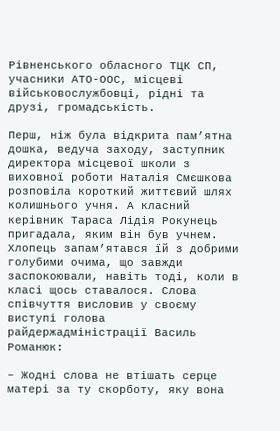Рівненського обласного ТЦК СП, учасники АТО-ООС, місцеві військовослужбовці, рідні та друзі, громадськість.

Перш, ніж була відкрита пам’ятна дошка, ведуча заходу, заступник директора місцевої школи з виховної роботи Наталія Смєшкова розповіла короткий життєвий шлях колишнього учня. А класний керівник Тараса Лідія Рокунець пригадала, яким він був учнем. Хлопець запам’ятався їй з добрими голубими очима, що завжди заспокоювали, навіть тоді, коли в класі щось ставалося. Слова співчуття висловив у своєму виступі голова райдержадміністрації Василь Романюк:

– Жодні слова не втішать серце матері за ту скорботу, яку вона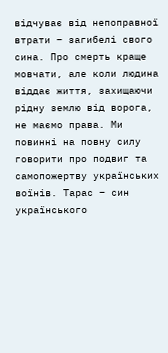відчуває від непоправної втрати – загибелі свого сина. Про смерть краще мовчати, але коли людина віддає життя, захищаючи рідну землю від ворога, не маємо права. Ми повинні на повну силу говорити про подвиг та самопожертву українських воїнів. Тарас – син українського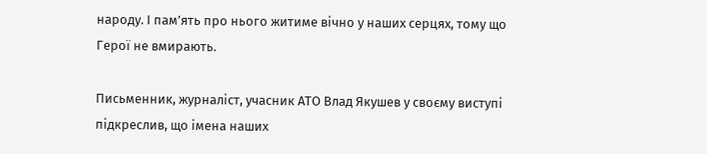народу. І пам’ять про нього житиме вічно у наших серцях, тому що Герої не вмирають.

Письменник, журналіст, учасник АТО Влад Якушев у своєму виступі підкреслив, що імена наших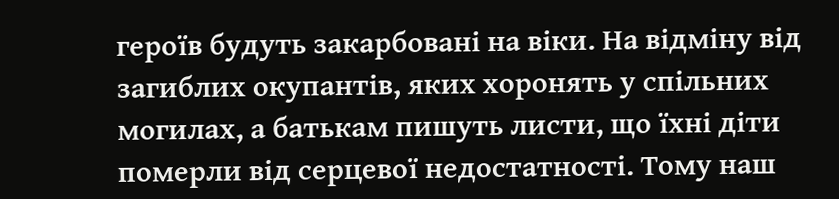героїв будуть закарбовані на віки. На відміну від загиблих окупантів, яких хоронять у спільних могилах, а батькам пишуть листи, що їхні діти померли від серцевої недостатності. Тому наш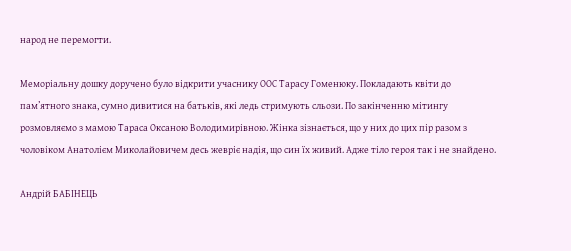народ не перемогти.

Меморіальну дошку доручено було відкрити учаснику ООС Тарасу Гоменюку. Покладають квіти до пам’ятного знака, сумно дивитися на батьків, які ледь стримують сльози. По закінченню мітингу розмовляємо з мамою Тараса Оксаною Володимирівною. Жінка зізнається, що у них до цих пір разом з чоловіком Анатолієм Миколайовичем десь жевріє надія, що син їх живий. Адже тіло героя так і не знайдено.

Андрій БАБІНЕЦЬ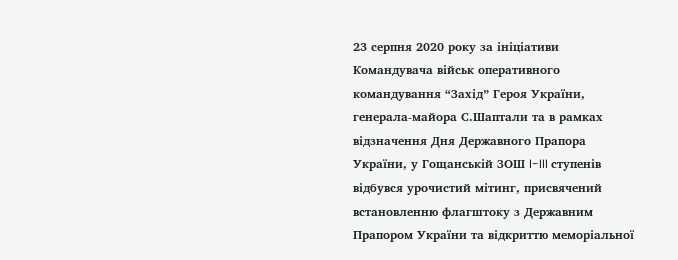23 серпня 2020 року за ініціативи Командувача військ оперативного командування “Захід” Героя України, генерала-майора С.Шаптали та в рамках відзначення Дня Державного Прапора України, у Гощанській ЗОШ I-III ступенів відбувся урочистий мітинг, присвячений встановленню флагштоку з Державним Прапором України та відкриттю меморіальної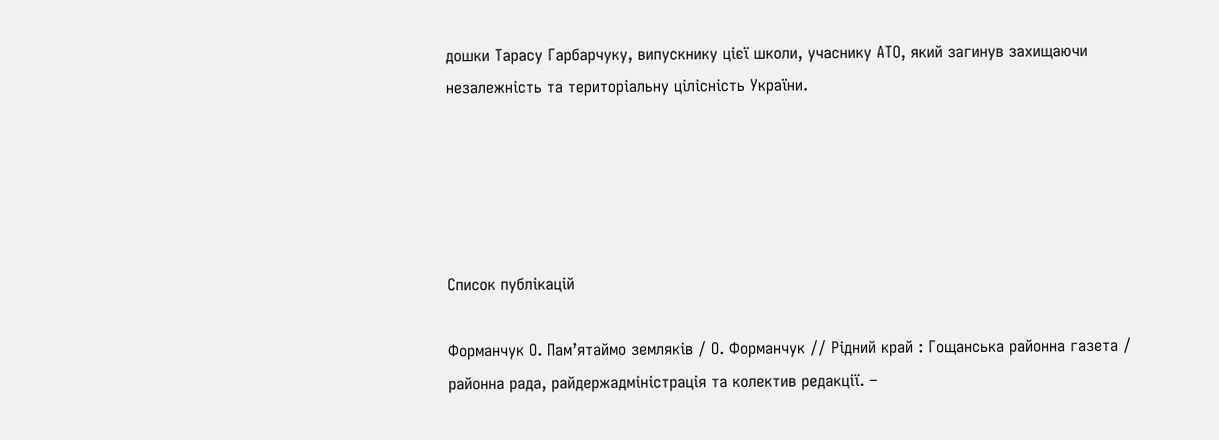дошки Тарасу Гарбарчуку, випускнику цієї школи, учаснику АТО, який загинув захищаючи незалежність та територіальну цілісність України.





Список публікацій

Форманчук О. Пам’ятаймо земляків / О. Форманчук // Рідний край : Гощанська районна газета / районна рада, райдержадміністрація та колектив редакції. –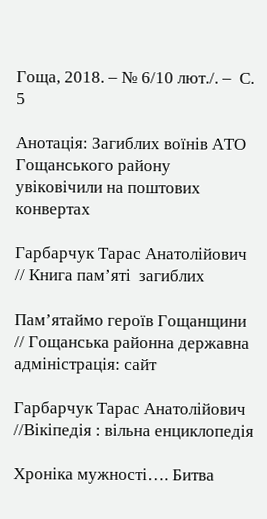Гоща, 2018. – № 6/10 лют./. –  С. 5

Анотація: Загиблих воїнів АТО Гощанського району увіковічили на поштових конвертах

Гарбарчук Тарас Анатолійович // Книга пам’яті  загиблих

Пам’ятаймо героїв Гощанщини // Гощанська районна державна адміністрація: сайт

Гарбарчук Тарас Анатолійович //Вікіпедія : вільна енциклопедія

Хроніка мужності…. Битва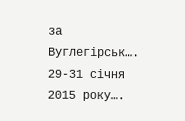за Вуглегірськ…. 29-31 січня 2015 року….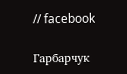// facebook

Гарбарчук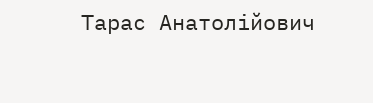Тарас Анатолійович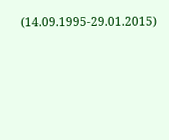(14.09.1995-29.01.2015)